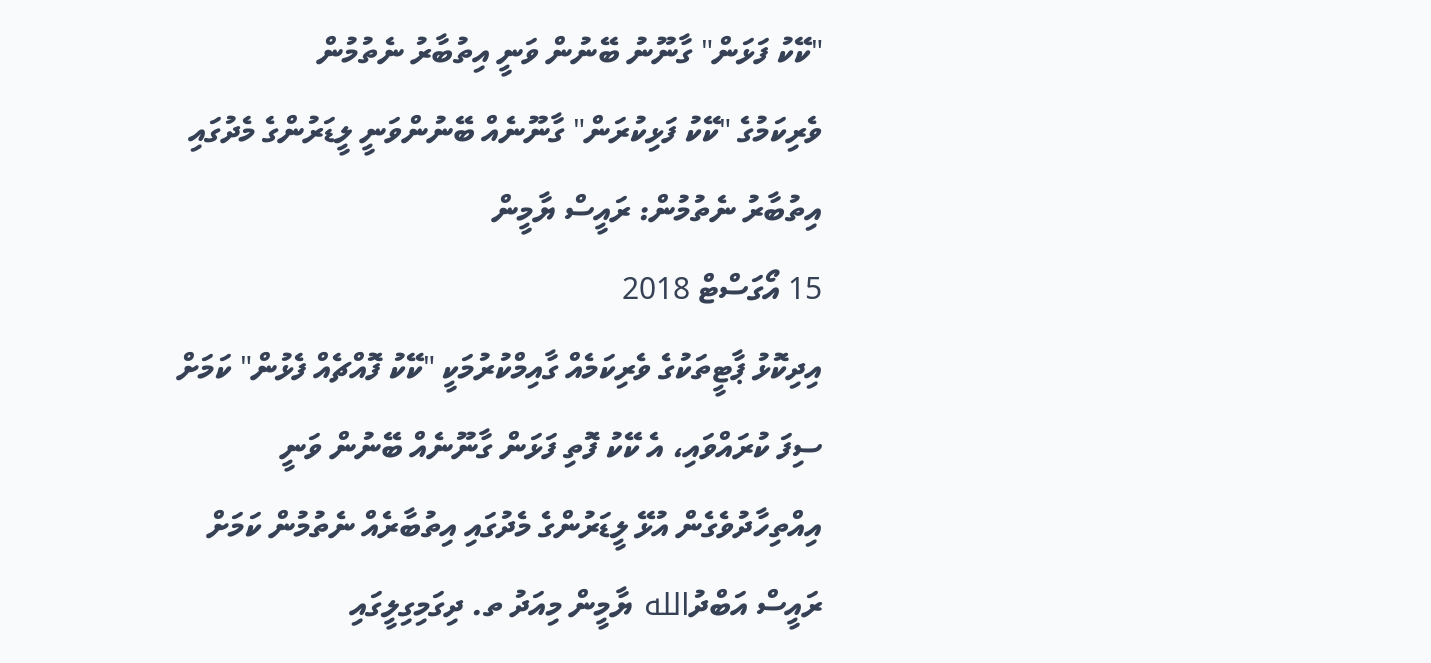"ކޭކު ފަޅަން" ގާނޫނު ބޭނުން ވަނީ އިތުބާރު ނެތުމުން
ވެރިކަމުގެ "ކޭކު ފަޅިކުރަން" ގާނޫނެއް ބޭނުންވަނީ ލީޑަރުންގެ މެދުގައި އިތުބާރު ނެތުމުން: ރައީސް ޔާމީން
15 އޯގަސްޓް 2018
އިދިކޮޅު ޕާޓީތަކުގެ ވެރިކަމެއް ގާއިމްކުރުމަކީ "ކޭކު ފޮއްޗެއް ފެޅުން" ކަމަށް ސިފަ ކުރައްވައި، އެ ކޭކު ފޮތި ފަޅަން ގާނޫނެއް ބޭނުން ވަނީ އިއްތިހާދުވެގެން އުޅޭ ލީޑަރުންގެ މެދުގައި އިތުބާރެއް ނެތުމުން ކަމަށް ރައީސް އަބްދުالله ޔާމީން މިއަދު ތ. ދިގަމިގިލީގައި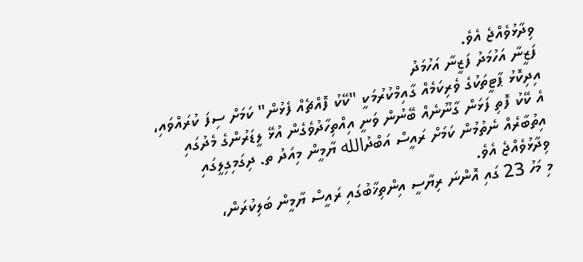ވިދާޅުވެއްޖެ އެވެ.
ފަޒީނާ އަހުމަދު ފަޒީނާ އަހުމަދު
އިދިކޮޅު ޕާޓީތަކުގެ ވެރިކަމެއް ގާއިމްކުރުމަކީ "ކޭކު ފޮއްޗެއް ފެޅުން" ކަމަށް ސިފަ ކުރައްވައި، އެ ކޭކު ފޮތި ފަޅަން ގާނޫނެއް ބޭނުން ވަނީ އިއްތިހާދުވެގެން އުޅޭ ލީޑަރުންގެ މެދުގައި އިތުބާރެއް ނެތުމުން ކަމަށް ރައީސް އަބްދުالله ޔާމީން މިއަދު ތ. ދިގަމިގިލީގައި ވިދާޅުވެއްޖެ އެވެ.
މި މަހު 23 ގައި އޮންނަ ރިޔާސީ އިންތިޚާބުގައި ރައީސް ޔާމީން ބަލިކުރަން،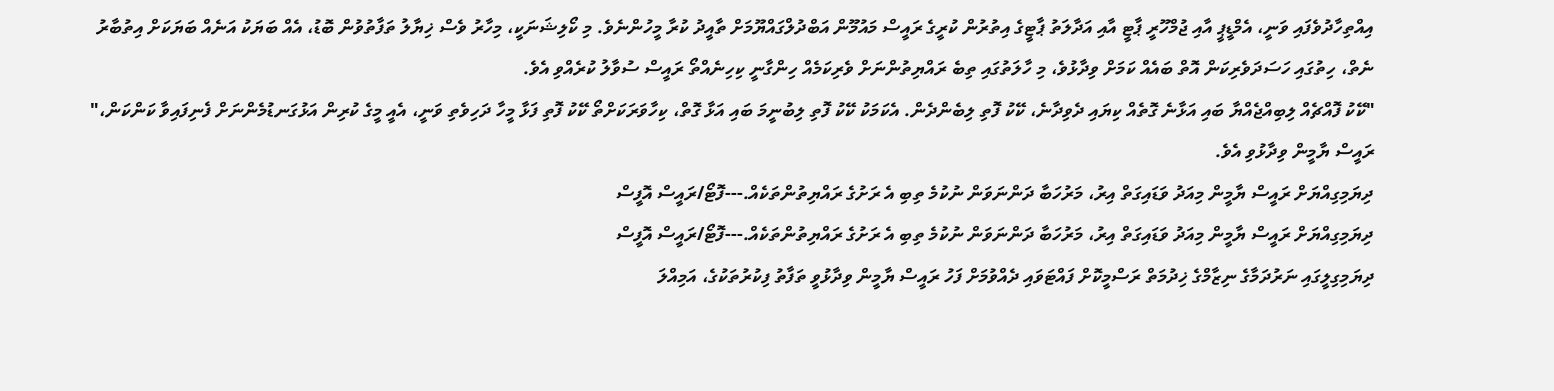އިއްތިހާދުވެފައި ވަނީ، އެމްޑީޕީ އާއި ޖުމްހޫރީ ޕާޓީ އާއި އަދާލަތު ޕާޓީގެ އިތުރުން ކުރީގެ ރައީސް މައުމޫން އަބްދުލްގައްޔޫމަށް ތާއީދު ކުރާ މީހުންނެވެ. މި ކޯލިޝަނަކީ، މިހާރު ވެސް ޚިޔާލު ތަފާތުވުން ބޮޑު، އެއް ބަޔަކު އަނެއް ބަޔަކަށް އިތުބާރު ނެތް، ހިތުގައި ހަސަދަވެރިކަން އޮތް ބައެއް ކަމަށް ވިދާޅުވެ، މި ހާލަތުގައި ތިބެ ރައްޔިތުންނަށް ވެރިކަމެއް ހިންގާނީ ކިހިނެއްތޯ ރައީސް ސުވާލު ކުރެއްވި އެވެ.
"ކޭކު ފޮއްޗެއް ލިބިއްޖެއްޔާ ބައި އަޅާނެ ގޮތެއް ކިޔައި ދެވިދާނެ، ކޭކު ފޮތި ލިބެންދެން. އެކަމަކު ކޭކު ފޮތި ލިބުނީމަ ބައި އަޅާ ގޮތް، ކިހާވަރަކަށްތޯ ކޭކު ފޮތި ފަޅާ މީހާ ދަހިވެތި ވަނީ، އެއީ މީގެ ކުރިން އަޅުގަނޑުމެންނަށް ފެނިފައިވާ ކަންކަން،" ރައީސް ޔާމީން ވިދާޅުވި އެވެ.
ދިޔަމިގިއްޔަށް ރައީސް ޔާމީން މިއަދު ވަޑައިގަތް އިރު، މަރުހަބާ ދަންނަވަން ނުކުމެ ތިބި އެ ރަށުގެ ރައްޔިތުންތަކެއް.---ފޮޓޯ/ރައީސް އޮފީސް
ދިޔަމިގިއްޔަށް ރައީސް ޔާމީން މިއަދު ވަޑައިގަތް އިރު، މަރުހަބާ ދަންނަވަން ނުކުމެ ތިބި އެ ރަށުގެ ރައްޔިތުންތަކެއް.---ފޮޓޯ/ރައީސް އޮފީސް
ދިޔަމިގިލީގައި ނަރުދަމާގެ ނިޒާމްގެ ޚިދުމަތް ރަސްމީކޮށް ފައްޓަވައި ދެއްވުމަށް ފަހު ރައީސް ޔާމީން ވިދާޅުވީ ތަފާތު ފިކުރުތަކުގެ، އަމިއްލަ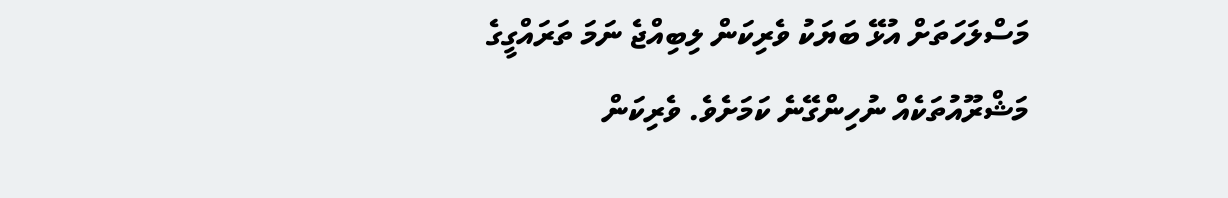މަސްލަހަތަށް އުޅޭ ބަޔަކު ވެރިކަން ލިބިއްޖެ ނަމަ ތަރައްގީގެ މަޝްރޫއުތަކެއް ނުހިންގޭނެ ކަމަށެވެ. ވެރިކަން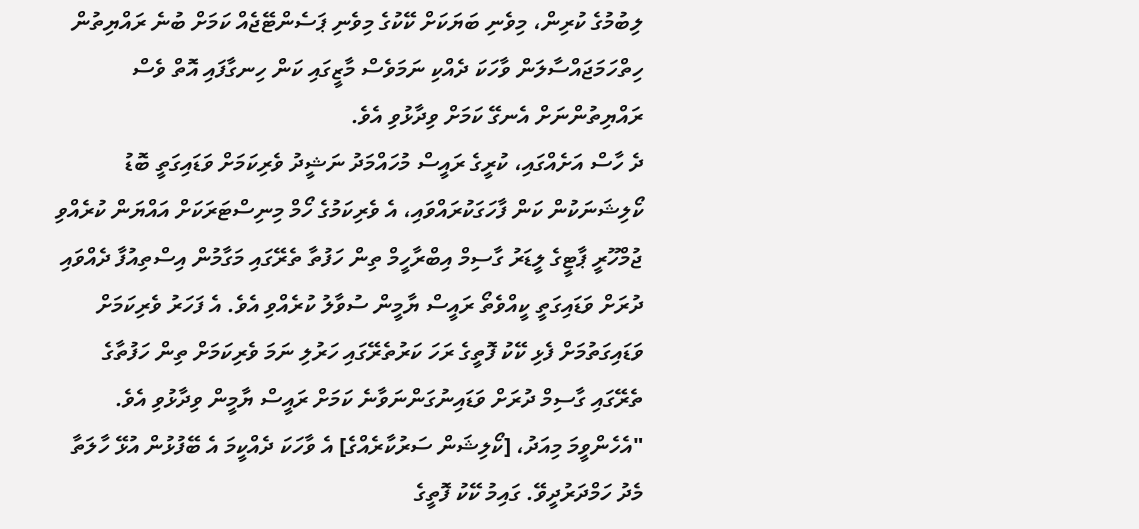ލިބުމުގެ ކުރިން، މިވެނި ބަޔަކަށް ކޭކުގެ މިވެނި ޕަސެންޓޭޖެއް ކަމަށް ބުނެ ރައްޔިތުން ހިތްހަމަޖައްސާލަން ވާހަކަ ދެއްކި ނަމަވެސް މާޒީގައި ކަން ހިނގާފައި އޮތް ވެސް ރައްޔިތުންނަށް އެނގޭ ކަމަށް ވިދާޅުވި އެވެ.
ދެ ހާސް އަށެއްގައި، ކުރީގެ ރައީސް މުހައްމަދު ނަޝީދު ވެރިކަމަށް ވަޑައިގަތީ ބޮޑު ކޯލިޝަނަކުން ކަން ފާހަގަކުރައްވައި، އެ ވެރިކަމުގެ ހޯމް މިނިސްޓަރަކަށް އައްޔަން ކުރެއްވި ޖުމްހޫރީ ޕާޓީގެ ލީޑަރު ގާސިމް އިބްރާހީމް ތިން ހަފުތާ ތެރޭގައި މަގާމުން އިސްތިއުފާ ދެއްވައި ދުރަށް ވަޑައިގަތީ ކީއްވެތޯ ރައީސް ޔާމީން ސުވާލު ކުރެއްވި އެވެ. އެ ފަހަރު ވެރިކަމަށް ވަޑައިގަތުމަށް ފެޅި ކޭކު ފޮތީގެ ރަހަ ކަރުތެރޭގައި ހަރުލި ނަމަ ވެރިކަމަށް ތިން ހަފުތާގެ ތެރޭގައި ގާސިމް ދުރަށް ވަޑައިނުގަންނަވާނެ ކަމަށް ރައީސް ޔާމީން ވިދާޅުވި އެވެ.
"އެހެންވީމަ މިއަދު، [ކޯލިޝަން ސަރުކާރެއްގެ] އެ ވާހަކަ ދެއްކީމަ އެ ބޭފުޅުން އުޅޭ ހާލަތާ މެދު ހަމްދަރުދީވޭ. ގައިމު ކޭކު ފޮތީގެ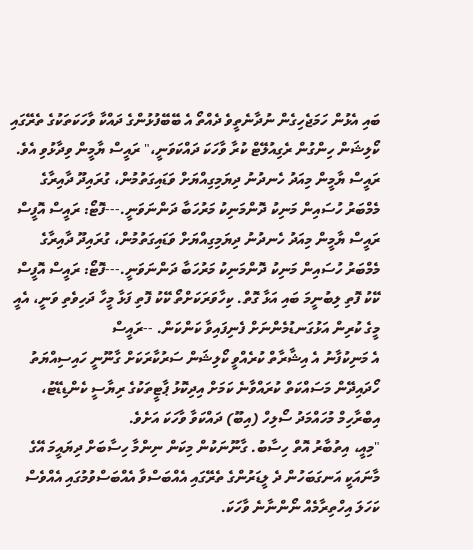ބައި އެޅުން ހަމަޖެހިގެން ނުދާނެތީވެ ދެއްތޯ އެ ބޭބޭފުޅުންގެ ދައްކާ ވާހަކަތަކުގެ ތެރޭގައި ކޯލިޝަން ހިންގުން ރެގިއުލޭޓް ކުރާ ވާހަކަ ދައްކަވަނީ،" ރައީސް ޔާމީން ވިދާޅުވި އެވެ.
ރައީސް ޔާމީން މިއަދު ހެނދުނު ދިޔަމިގިއްޔަށް ވަޑައިގަތުމުން، ގުރައިދޫ ދާއިރާގެ މެމްބަރު ހުސައިން މަނިކު ދޮންމަނިކު މަރުހަބާ ދަންނަވަނީ.---ފޮޓޯ: ރައީސް އޮފީސް
ރައީސް ޔާމީން މިއަދު ހެނދުނު ދިޔަމިގިއްޔަށް ވަޑައިގަތުމުން، ގުރައިދޫ ދާއިރާގެ މެމްބަރު ހުސައިން މަނިކު ދޮންމަނިކު މަރުހަބާ ދަންނަވަނީ.---ފޮޓޯ: ރައީސް އޮފީސް
ކޭކު ފޮތި ލިބުނީމަ ބައި އަޅާ ގޮތް. ކިހާވަރަކަށްތޯ ކޭކު ފޮތި ފަޅާ މީހާ ދަހިވެތި ވަނީ، އެއީ މީގެ ކުރިން އަޅުގަނޑުމެންނަށް ފެނިފައިވާ ކަންކަން. --ރައީސް
އެ މަނިކުފާނު އެ އިޝާރާތް ކުރެއްވީ ކޯލިޝަން ސަރުކާރަކަށް ގާނޫނީ ހައިސިއްޔަތު ހޯދައިދޭން މަސައްކަތް ކުރައްވާނެ ކަމަށް އިދިކޮޅު ޕާޓީތަކުގެ ރިޔާސީ ކެންޑިޑޭޓު، އިބްރާހިމް މުހައްމަދު ސޯލިހް (އިބޫ) ދައްކަވާ ވާހަކަ އަށެވެ.
"މިއީ، އިތުބާރު އޮތް ހިސާބު. ގާނޫނަކުން މިކަން ނިންމާ ހިސާބަށް ދިޔައީމަ އޭގެ މާނައަކީ އަނގަބަހުން ދެ ލީޑަރުންގެ ތެރޭގައި އެއްބަސްވާ އެއްބަސްވުމުގައި އެއްވެސް ކަހަލަ އިހްތިރާމެއް ނޯންނާނެ ވާހަކަ.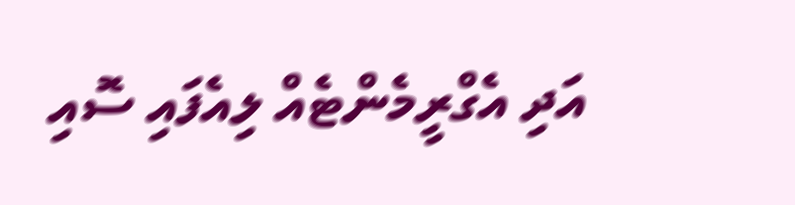އަދި އެގްރީމެންޓެއް ލިއެފައި ސޮއި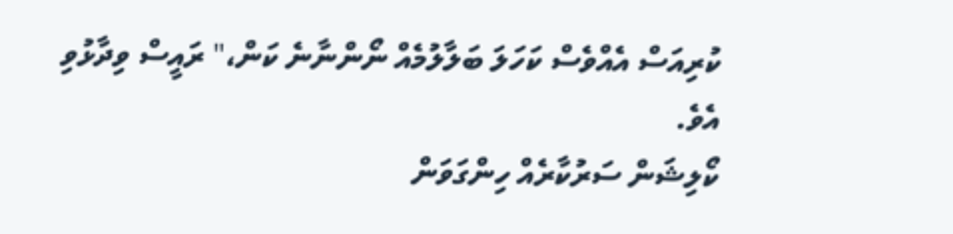ކުރިއަސް އެއްވެސް ކަހަލަ ބަލާލުމެއް ނޯންނާނެ ކަން،" ރައީސް ވިދާޅުވި އެވެ.
ކޯލިޝަން ސަރުކާރެއް ހިންގަވަން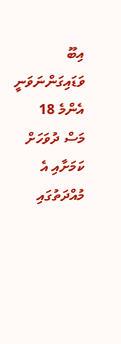އިބޫ ވަޑައިގަންނަވަނީ އެންމެ 18 މަސް ދުވަހަށް ކަމަށާއި އެ މުއްދަތުގައި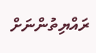ރައްޔިތުންނަށް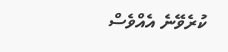ކުރެވޭނެ އެއްވެސް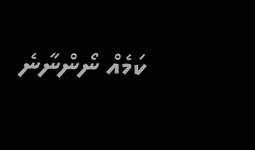ކަމެއް ނޯންނާނެ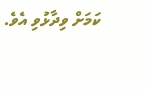ކަމަށް ވިދާޅުވި އެވެ.